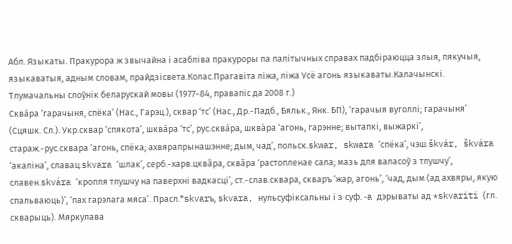Абл. Языкаты. Пракурора ж звычайна і асабліва пракуроры па палітычных справах падбіраюцца злыя, пякучыя, языкаватыя, адным словам, прайдзісвета.Колас.Прагавіта ліжа, ліжа Усё агонь языкаваты.Калачынскі.
Тлумачальны слоўнік беларускай мовы (1977-84, правапіс да 2008 г.)
Сква́ра ‘гарачыня, спёка’ (Нас., Гарэц.), сквар ‘тс’ (Нас., Др.-Падб., Бяльк., Янк. БП), ‘гарачыя вуголлі; гарачыня’ (Сцяшк. Сл.). Укр.сквар ‘спякота’, шква́ра ‘тс’, рус.сква́ра, шква́ра ‘агонь, гарэнне; вытапкі, выжаркі’, стараж.-рус.сквара ‘агонь, спёка; ахвярапрынашэнне; дым, чад’, польск.skwar, skwara ‘спёка’, чэш.škvár, škvára ‘акаліна’, славац.skvara ‘шлак’, серб.-харв.цква̏ра, сква̏ра ‘растопленае сала; мазь для валасоў з тлушчу’, славен.skvára ‘кропля тлушчу на паверхні вадкасці’, ст.-слав.сквара, скваръ ‘жар, агонь’, ‘чад, дым (ад ахвяры, якую спальваюць)’, ‘пах гарэлага мяса’. Прасл.*skvarъ, skvara, нульсуфіксальны і з суф. ‑a дэрываты ад *skvariti (гл. скварыць). Мяркулава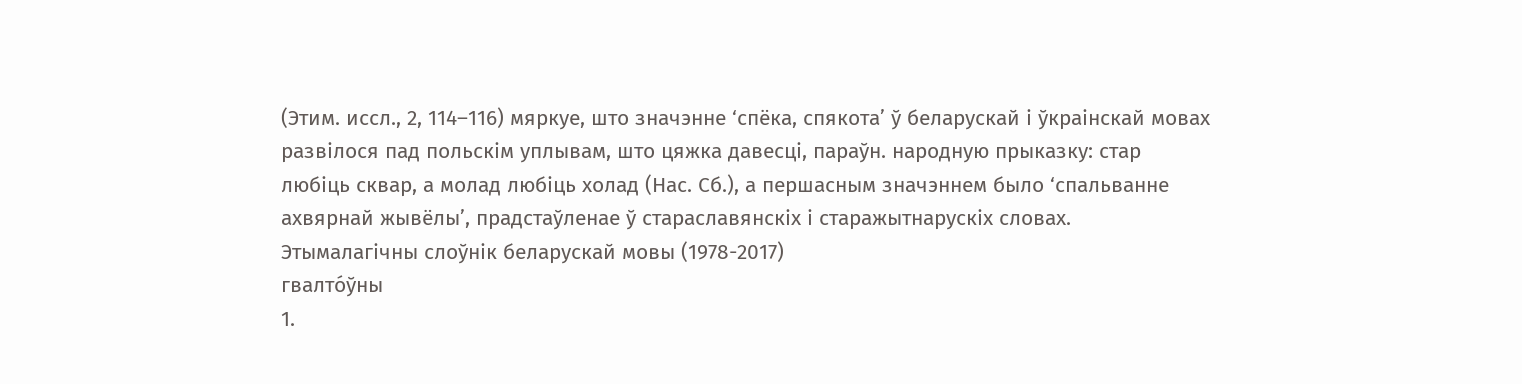(Этим. иссл., 2, 114–116) мяркуе, што значэнне ‘спёка, спякота’ ў беларускай і ўкраінскай мовах развілося пад польскім уплывам, што цяжка давесці, параўн. народную прыказку: стар любіць сквар, а молад любіць холад (Нас. Сб.), а першасным значэннем было ‘спальванне ахвярнай жывёлы’, прадстаўленае ў стараславянскіх і старажытнарускіх словах.
Этымалагічны слоўнік беларускай мовы (1978-2017)
гвалто́ўны
1.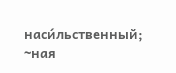наси́льственный;
~ная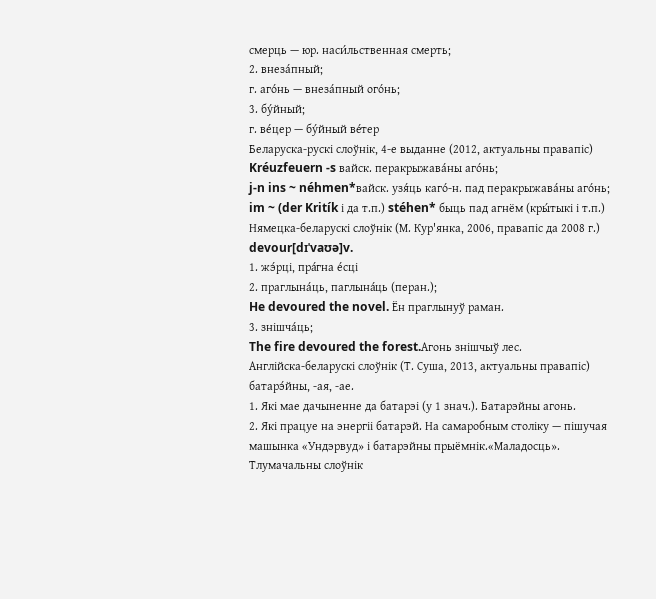смерць — юр. наси́льственная смерть;
2. внеза́пный;
г. аго́нь — внеза́пный ого́нь;
3. бу́йный;
г. ве́цер — бу́йный ве́тер
Беларуска-рускі слоўнік, 4-е выданне (2012, актуальны правапіс)
Kréuzfeuern -s вайск. перакрыжава́ны аго́нь;
j-n ins ~ néhmen*вайск. узя́ць каго́-н. пад перакрыжава́ны аго́нь;
im ~ (der Kritík і да т.п.) stéhen* быць пад агнём (кры́тыкі і т.п.)
Нямецка-беларускі слоўнік (М. Кур'янка, 2006, правапіс да 2008 г.)
devour[dɪˈvaʊə]v.
1. жэ́рці, пра́гна е́сці
2. праглына́ць, паглына́ць (перан.);
He devoured the novel. Ён праглынуў раман.
3. знішча́ць;
The fire devoured the forest.Агонь знішчыў лес.
Англійска-беларускі слоўнік (Т. Суша, 2013, актуальны правапіс)
батарэ́йны, ‑ая, ‑ае.
1. Які мае дачыненне да батарэі (у 1 знач.). Батарэйны агонь.
2. Які працуе на энергіі батарэй. На самаробным століку — пішучая машынка «Ундэрвуд» і батарэйны прыёмнік.«Маладосць».
Тлумачальны слоўнік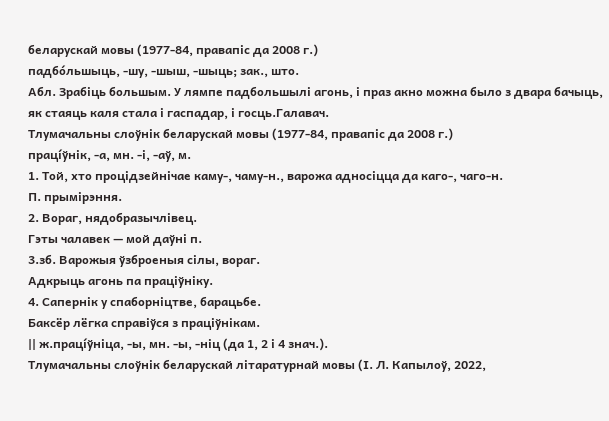беларускай мовы (1977-84, правапіс да 2008 г.)
падбо́льшыць, ‑шу, ‑шыш, ‑шыць; зак., што.
Абл. Зрабіць большым. У лямпе падбольшылі агонь, і праз акно можна было з двара бачыць, як стаяць каля стала і гаспадар, і госць.Галавач.
Тлумачальны слоўнік беларускай мовы (1977-84, правапіс да 2008 г.)
праці́ўнік, -а, мн. -і, -аў, м.
1. Той, хто процідзейнічае каму-, чаму-н., варожа адносіцца да каго-, чаго-н.
П. прымірэння.
2. Вораг, нядобразычлівец.
Гэты чалавек — мой даўні п.
3.зб. Варожыя ўзброеныя сілы, вораг.
Адкрыць агонь па праціўніку.
4. Сапернік у спаборніцтве, барацьбе.
Баксёр лёгка справіўся з праціўнікам.
|| ж.праці́ўніца, -ы, мн. -ы, -ніц (да 1, 2 і 4 знач.).
Тлумачальны слоўнік беларускай літаратурнай мовы (І. Л. Капылоў, 2022,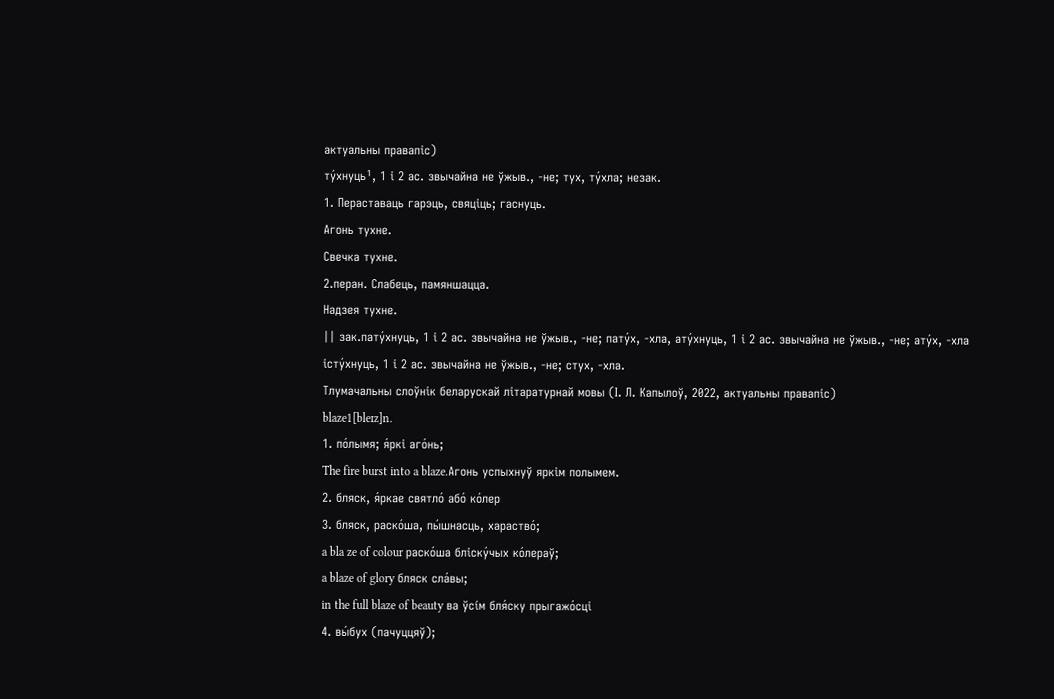актуальны правапіс)
ту́хнуць¹, 1 і 2 ас. звычайна не ўжыв., -не; тух, ту́хла; незак.
1. Пераставаць гарэць, свяціць; гаснуць.
Агонь тухне.
Свечка тухне.
2.перан. Слабець, памяншацца.
Надзея тухне.
|| зак.пату́хнуць, 1 і 2 ас. звычайна не ўжыв., -не; пату́х, -хла, ату́хнуць, 1 і 2 ас. звычайна не ўжыв., -не; ату́х, -хла істу́хнуць, 1 і 2 ас. звычайна не ўжыв., -не; стух, -хла.
Тлумачальны слоўнік беларускай літаратурнай мовы (І. Л. Капылоў, 2022, актуальны правапіс)
blaze1[bleɪz]n.
1. по́лымя; я́ркі аго́нь;
The fire burst into a blaze.Агонь успыхнуў яркім полымем.
2. бляск, я́ркае святло́ або́ ко́лер
3. бляск, раско́ша, пы́шнасць, хараство́;
a bla ze of colour раско́ша бліску́чых ко́лераў;
a blaze of glory бляск сла́вы;
in the full blaze of beauty ва ўсі́м бля́ску прыгажо́сці
4. вы́бух (пачуццяў);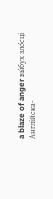a blaze of anger вы́бух зло́сці
Англійска-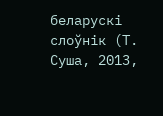беларускі слоўнік (Т. Суша, 2013,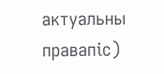актуальны правапіс)